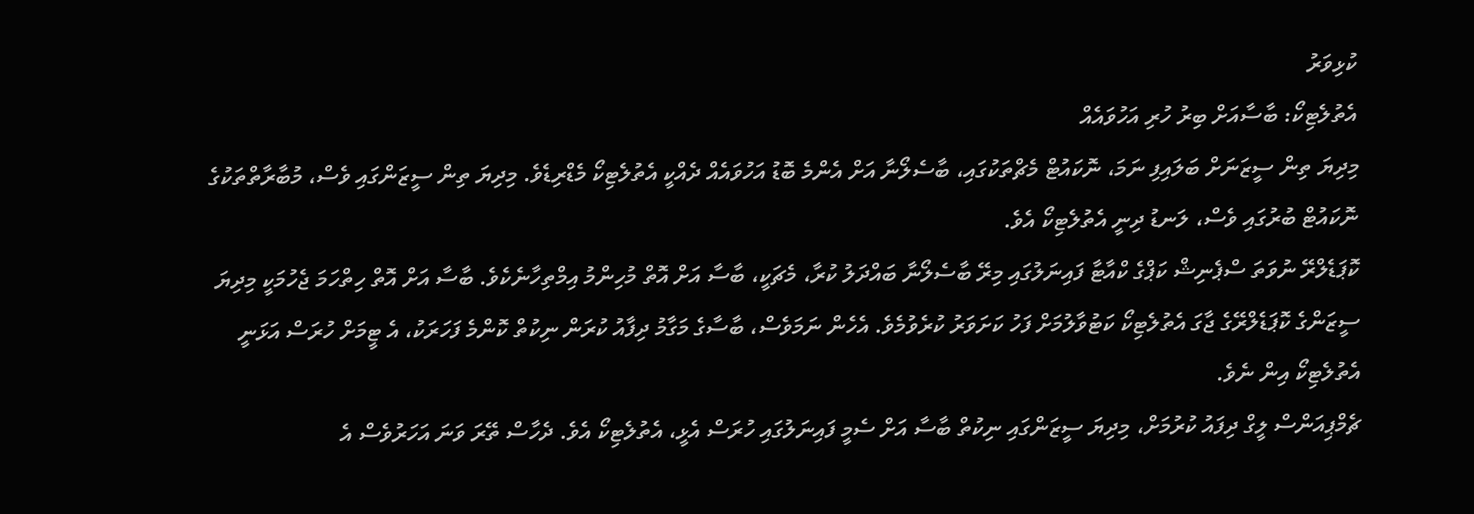ކުޅިވަރު
އެތުލެޓިކޯ: ބާސާއަށް ބިރު ހުރި އަހުވައެއް
މިދިޔަ ތިން ސީޒަނަށް ބަލައިފި ނަމަ، ނޮކައުޓް މެޗްތަކުގައި، ބާސެލޯނާ އަށް އެންމެ ބޮޑު އަހުވައެއް ދެއްކީ އެތުލެޓިކޯ މެޑްރިޑެވެ. މިދިޔަ ތިން ސީޒަންގައި ވެސް، މުބާރާތްތަކުގެ ނޮކައުޓް ބުރުގައި ވެސް، ލަނޑު ދިނީ އެތުލެޓިކޯ އެވެ.
ކޮޕަޑެލްރޭ ނުވަތަ ސްޕެނިޝް ކަޕްގެ ކްއާޓާ ފައިނަލުގައި މިރޭ ބާސެލޯނާ ބައްދަލު ކުރާ، މެޗަކީ، ބާސާ އަށް އޮތް މުހިންމު އިމްތިހާނެކެވެ. ބާސާ އަށް އޮތް ހިތްހަމަ ޖެހުމަކީ މިދިޔަ ސީޒަންގެ ކޮޕަޑެލްރޭގެ ޖާގަ އެތުލެޓިކޯ ކަޓުވާލުމަށް ފަހު ކަށަވަރު ކުރެވުމެވެ. އެހެން ނަމަވެސް، ބާސާގެ މަގާމު ދިފާއު ކުރަން ނިކުތް ކޮންމެ ފަހަރަކު، އެ ޓީމަށް ހުރަސް އަޅަނީ އެތުލެޓިކޯ އިން ނެވެ.
ޗެމްޕިއަންސް ލީގް ދިފައު ކުރުމަށް، މިދިޔަ ސީޒަންގައި ނިކުތް ބާސާ އަށް ސެމީ ފައިނަލުގައި ހުރަސް އެޅީ، އެތުލެޓިކޯ އެވެ. ދެހާސް ތޭރަ ވަނަ އަހަރުވެސް އެ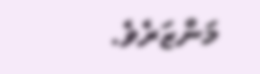މަންޒަރެވެ.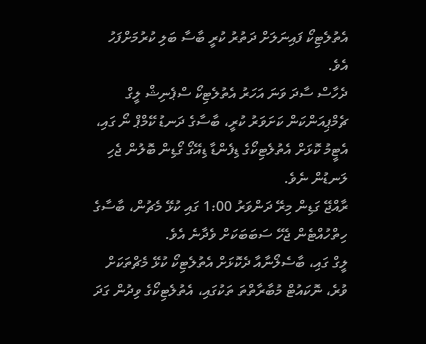އެތުލެޓިކޯ ފައިނަލަށް ދަތުރު ކުރީ ބާސާ ބަލި ކުރުމަށްފަހު އެވެ.
ދެހާސް ސާދަ ވަނަ އަހަރު އެތުލެޓިކޯ ސްޕެނިޝް ލީގް ޗެމްޕިއަންކަން ކަށަވަރު ކުރީ، ބާސާގެ ދަނޑު ކޭމްޕް ނޯ ގައި، އެޓީމު ކޮޅަށް އެތުލެޓިކޯގެ ޑިފެންޑާ ޑިއޭގޯ ގޯޑިން ބޮލުން ޖެހި ލަނޑުން ނެވެ.
ރާއްޖޭ ގަޑިން މިރޭ ދަންވަރު 1:00 ގައި ކުޅޭ މެޗުން، ބާސާގެ ހިތްހުއްޓެން ޖެހޭ ސަބަބަކަށް ވެދާނެ އެވެ.
ލީގް ގައި، ބާސެލޯނާއާ ދެކޮޅަށް އެތުލެޓިކޯ ކުޅޭ މެޗްތަކަށް ވުރެ، ނޮކައުޓް މުބާރާތްތަ ތަކުގައި، އެތުލެޓިކޯގެ ވިދުން ގަދަ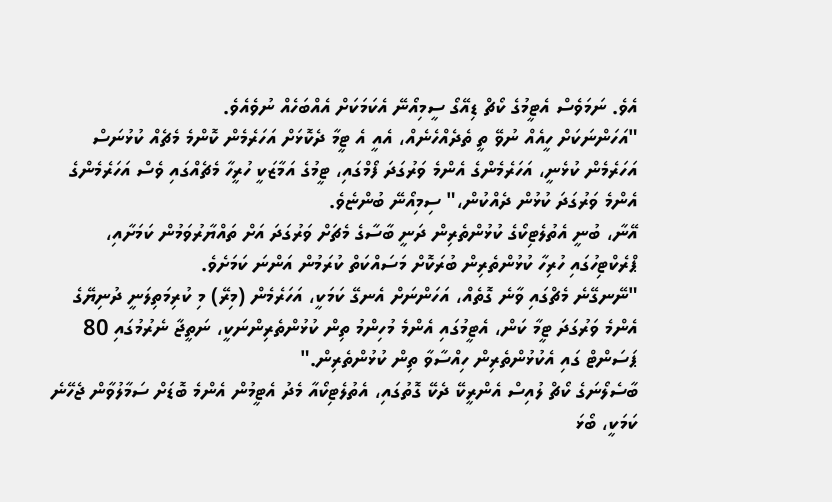އެވެ. ނަމަވެސް އެޓީމުގެ ކޯޗް ޑިއޭގޯ ސީމިއޯނޭ އެކަމަކަށް އެއްބަހެއް ނުވެއެވެ.
"އަހަންނަކަށް ހީއެއް ނުވޭ ތީ ތެދެއްހެނެއް، އެއީ އެ ޓީމާ ދެކޮޅަށް އަހަރެމެން ކޮންމެ މެޗެއް ކުޅުނަސް އަހަރެމެން ކުޅެނީ، އަހަރެމެންގެ އެންމެ ވަރުގަދަ ފޯމްގައި، ޓީމުގެ އަމާޒަކީ ހުރީހާ މެޗެއްގައި ވެސް އަހަރެމެންގެ އެންމެ ވަރުގަދަ ކުޅުން ދެއްކުން،" ސިމިއޯނޭ ބުންޏެވެ.
އޭނާ، ބުނީ އެތުލެޓިކޯގެ ކުޅުންތެރިން ދަނީ ބާސާގެ މެޗަށް ވަރުގަދަ އަށް ތައްޔާރުވަމުން ކަމަށާއި، ޕްރެކްޓިހުގައި ހުރިހާ ކުޅުންތެރިން ބުރަކޮށް މަސައްކަތް ކުރަމުން އަންނަ ކަމަށެވެ.
"ނޭނގޭނެ މެޗްގައި ވާނެ ގޮތެއް، އަހަންނަށް އެނގޭ ކަމަކީ، އަހަރެމެން (މިރޭ) މި ކުރިމަތިލަނީ ދުނިޔޭގެ އެންމެ ވަރުގަދަ ޓީމާ ކަން، އެޓީމުގައި އެންމެ މުހިންމު ތިން ކުޅުންތެރިންނަކީ، ނަތީޖާ ނެރުމުގައި 80 ޕަސަންޓް ގައި އެކުޅުންތެރިން ހިއްސާވާ ތިން ކުޅުންތެރިން."
ބާސެލޯނަގެ ކޯޗް ލުއިސް އެންރީކޭ ދެކޭ ގޮތުގައި، އެތުލެޓިކޯއާ މެދު އެޓީމުން އެންމެ ބޮޑަށް ސަމާލުވާން ޖެހޭނެ ކަމަކީ، ބޯޅަ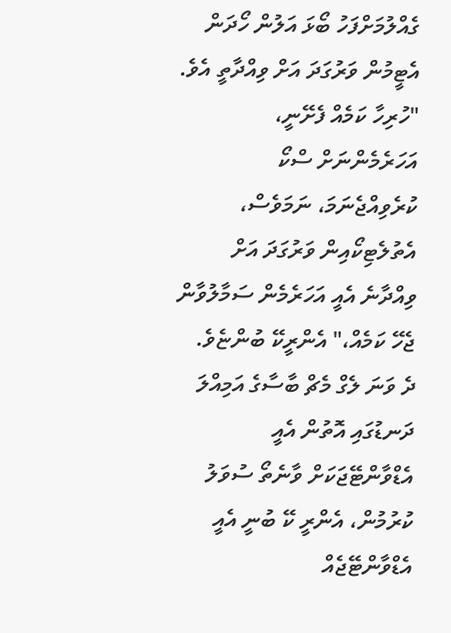ގެއްލުމަށްފަހު ބޯޅަ އަލުން ހޯދަން އެޓީމުން ވަރުގަދަ އަށް ވިއްދާތީ އެވެ.
"ހުރިހާ ކަމެއް ފެށޭނީ، އަހަރެމެންނަށް ސްކޯ ކުރެވިއްޖެނަމަ، ނަމަވެސް، އެތުލެޓިކޯއިން ވަރުގަދަ އަށް ވިއްދާނެ އެއީ އަހަރެމެން ސަމާލުވާން ޖެހޭ ކަމެއް،" އެންރީކޭ ބުންޏެވެ.
ދެ ވަނަ ލެގް މެޗް ބާސާގެ އަމިއްލަ ދަނޑުގައި އޮތުން އެއީ އެޑްވާންޓޭޖަކަށް ވާނެތޯ ސުވަލު ކުރުމުން، އެންރީ ކޭ ބުނީ އެއީ އެޑްވާންޓޭޖެއް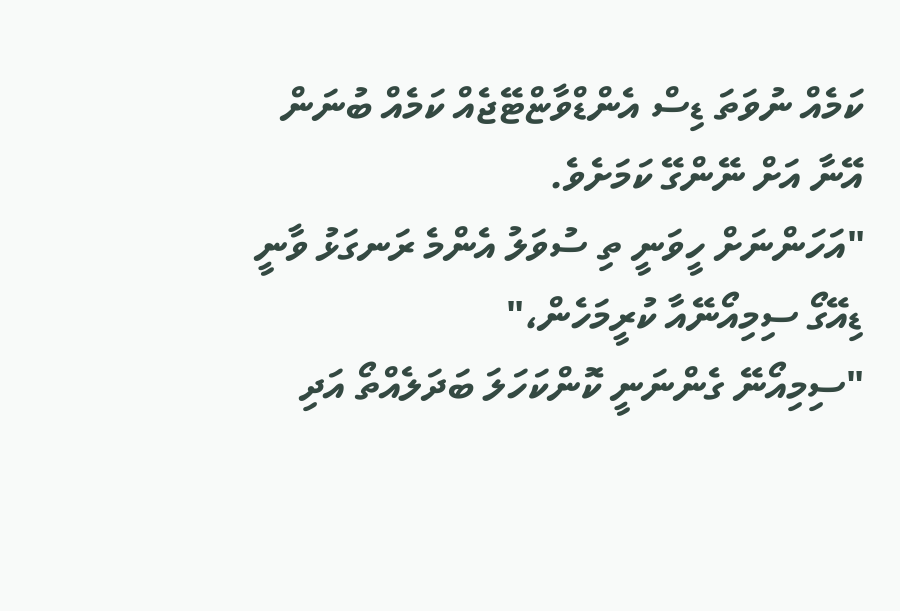ކަމެއް ނުވަތަ ޑިސް އެންޑްވާޏްޓޭޖެއް ކަމެއް ބުނަން އޭނާ އަށް ނޭންގޭ ކަމަށެވެ.
"އަހަންނަށް ހީވަނީ ތި ސުވަލު އެންމެ ރަނގަޅު ވާނީ ޑިއޭގޯ ސިމިއޯނޭއާ ކުރީމަހެން،"
"ސިމިއޯނޭ ގެންނަނީ ކޮންކަހަލަ ބަދަލެއްތޯ އަދި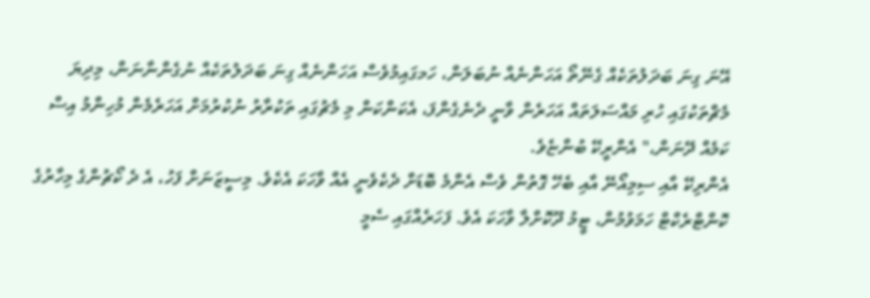އޭނަ ގިނަ ބަދަލުތަކެއް ގެނޭތޯ އަހަންނެއް ނުބަލަން، ހަމގައިމުވެސް އަހަންނެއް ގިނަ ބަދަލުތަކެއް ނުގެންނާނަން، މިދިޔަ މެޗްތަކުގައި ހުރި މައްސަލަތައް އަހަރެން ވާނީ ދެނެގެންފަ، އެކަންކަން މި މެޗުގައި ތަކުރާރު ނުކުރުމަށް އަހަރެމެން މުހިންމު އިސް ކަމެއް ދޭނަން،" އެންރީކޭ ބުންޏެވެ.
އެންރިކޭ އާއި ސިމިއޯނޭ އާއި ބެހޭ ގޮތުން ވެސް އެންމެ ބޮޑަށް ދެކެވެނީ އެއް ވާހަކަ އެކެވެ. މިސީޒަނަށް ފަހު، އެ ދެ ކޯޗުންގެ މިހާރުގެ ކޮންޓްރެކްޓް ހަމަވުމުން، ޓީމު ދޫކޮށްލާ ވާހަކަ އެވެ. ފަހަރެއްގައި ސެމީ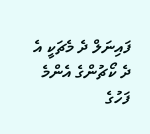ފައިނަލް ދެ މެޗަކީ އެ ދެ ކޯޗުންގެ އެންމެ ފަހުގެ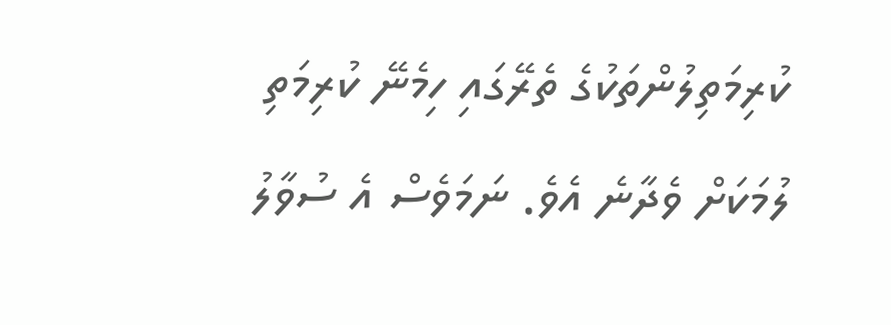ކުރިމަތިލުންތަކުގެ ތެރޭގައި ހިމެނޭ ކުރިމަތި ލުމަކަށް ވެދާނެ އެވެ. ނަމަވެސް އެ ސުވާލު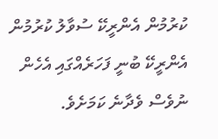ކުރުމުން އެންރީކޭ ސުވާލު ކުރުމުން އެންރީކޭ ބުނީ ފަހަރެއްގައި އެހެން ނުވެސް ވެދާނެ ކަމަށެވެ.